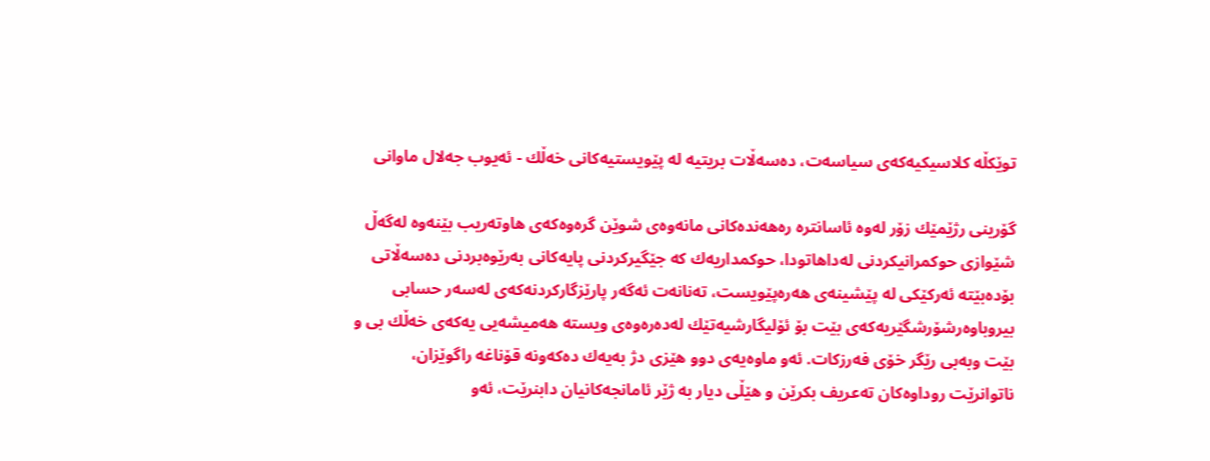توێكڵه‌ كلاسیكیه‌كه‌ی سیاسه‌ت، ده‌سه‌ڵات بریتیه‌ له‌ پێویستیه‌كانی خه‌ڵك - ئه‌یوب جه‌لال ماوانی

گۆرینی رژێمێك زۆر له‌وه‌ ئاسانتره‌ ره‌هه‌نده‌كانی مانه‌وه‌ی شوێن گره‌وه‌كه‌ی هاوته‌ریب بێنه‌وه‌ له‌گه‌ڵ شێوازی حوكمرانیكردنی له‌داهاتودا، حوكمداریه‌ك كه‌ جێگیركردنی پایه‌كانی به‌رێوه‌بردنی ده‌سه‌ڵاتی بۆده‌بێته‌ ئه‌ركێكی له‌ پێشینه‌ی هه‌ره‌پێویست، ته‌نانه‌ت ئه‌گه‌ر پارێزگاركردنه‌كه‌ی له‌سه‌ر حسابی بیروباوه‌رشۆرشگێریه‌كه‌ی بێت بۆ ئۆلیگارشیه‌تێك له‌ده‌ره‌وه‌ی ویسته‌ هه‌میشه‌یی یه‌كه‌ی خه‌ڵك بی و بێت وبه‌بی رێگر خۆی فه‌رزكات. ئه‌و ماوه‌یه‌ی دوو هێزی دژ به‌یه‌ك ده‌كه‌ونه‌ قۆناغه‌ راگوێزان، ناتوانرێت روداوه‌كان ته‌عریف بكرێن و هێڵی دیار به‌ ژێر ئامانجه‌كانیان دابنرێت، ئه‌و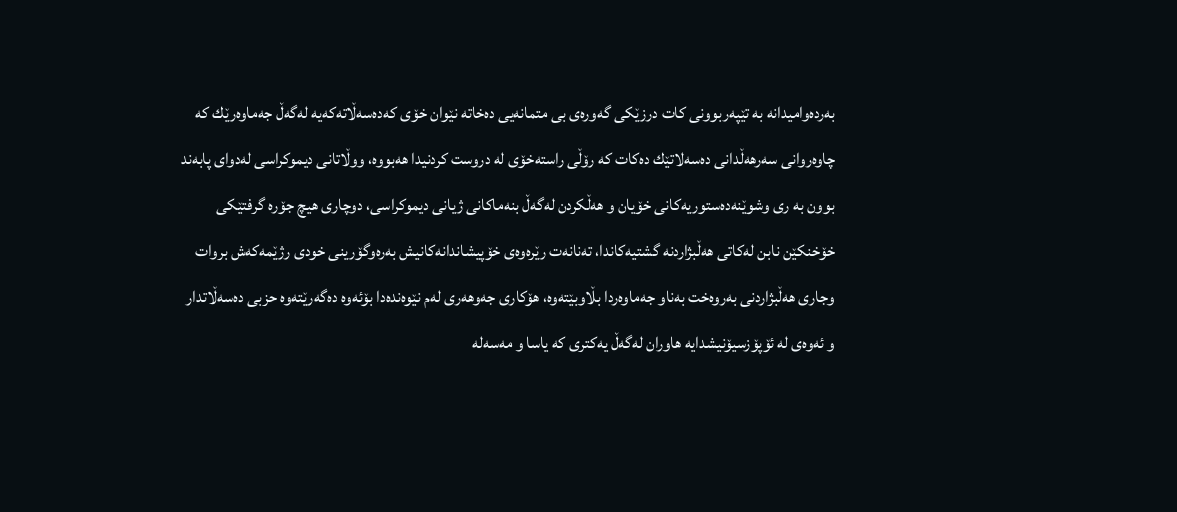به‌رده‌وامیدانه‌ به‌ تێپه‌ربوونی كات درزێكی گه‌وره‌ی بی متمانه‌یی ده‌خاته‌ نێوان خۆی كه‌ده‌سه‌ڵاته‌كه‌یه‌ له‌گه‌ڵ جه‌ماوه‌رێك كه‌ چاوه‌روانی سه‌رهه‌ڵدانی ده‌سه‌لاتێك ده‌كات كه‌ رۆڵی راسته‌خۆی له‌ دروست كردنیدا هه‌بووه‌، ووڵاتانی دیموكراسی له‌دوای پابه‌ند بوون به‌ ری وشوێنه‌ده‌ستوریه‌كانی خۆیان و هه‌ڵكردن له‌گه‌ڵ بنه‌ماكانی ژیانی دیموكراسی، دوچاری هیچ جۆره‌ گرفتێكی خۆخنكێن نابن له‌كاتی هه‌ڵبژاردنه‌ گشتیه‌كاندا، ته‌نانه‌ت رێره‌وه‌ی خۆپیشاندانه‌كانیش به‌ره‌وگۆرینی خودی رژێمه‌كه‌ش بروات وجاری هه‌ڵبژاردنی به‌روه‌خت به‌ناو جه‌ماوه‌ردا بڵاوبێته‌وه‌، هۆكاری جه‌وهه‌ری له‌م نێوه‌نده‌دا بۆئه‌وه‌ ده‌گه‌رێته‌وه‌ حزبی ده‌سه‌ڵاتدار و ئه‌وه‌ی له‌ ئۆپۆزسیۆنیشدایه‌ هاوران له‌گه‌ڵ یه‌كتری كه‌ یاسا و مه‌سه‌له‌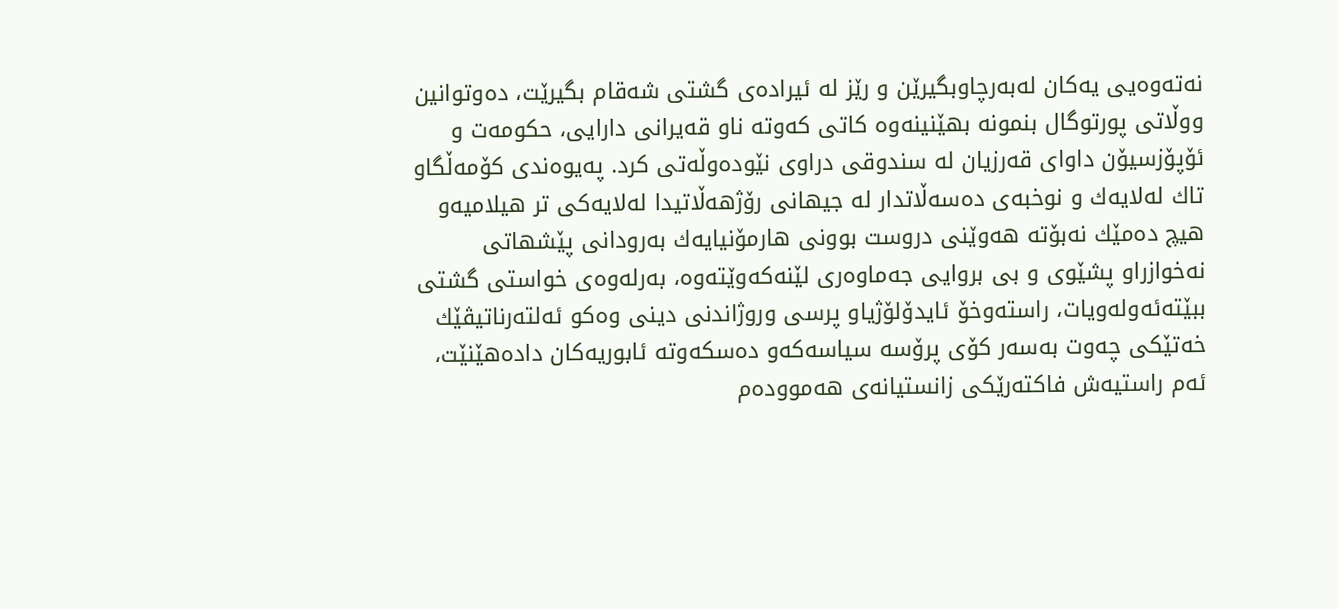نه‌ته‌وه‌یی یه‌كان له‌به‌رچاوبگیرێن و رێز له‌ ئیراده‌ی گشتی شه‌قام بگیرێت، ده‌وتوانین ووڵاتی پورتوگال بنمونه‌ بهێنینه‌وه‌ كاتی كه‌وته‌ ناو قه‌یرانی دارایی، حكومه‌ت و ئۆپۆزسیۆن داوای قه‌رزیان له‌ سندوقی دراوی نێوده‌وڵه‌تی كرد. په‌یوه‌ندی كۆمه‌ڵگاو تاك له‌لایه‌ك و نوخبه‌ی ده‌سه‌ڵاتدار له‌ جیهانی رۆژهه‌ڵاتیدا له‌لایه‌كی تر هیلامیه‌و هیچ ده‌مێك نه‌بۆته‌ هه‌وێنی دروست بوونی هارمۆنیایه‌ك به‌رودانی پێشهاتی نه‌خوازراو پشێوی و بی بروایی جه‌ماوه‌ری لێنه‌كه‌وێته‌وه‌، به‌رله‌وه‌ی خواستی گشتی ببێته‌ئه‌وله‌ویات، راسته‌وخۆ ئایدۆلۆژیاو پرسی وروژاندنی دینی وه‌كو ئه‌لته‌رناتیڤێك خه‌تێكی چه‌وت به‌سه‌ر كۆی پرۆسه‌ سیاسه‌كه‌و ده‌سكه‌وته‌ ئابوریه‌كان داده‌هێنێت، ئه‌م راستیه‌ش فاكته‌رێكی زانستیانه‌ی هه‌مووده‌م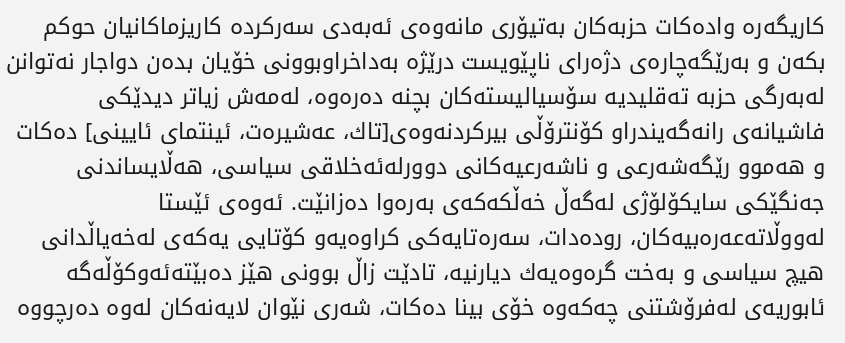كاریگه‌ره‌ واده‌كات حزبه‌كان به‌تیۆری مانه‌وه‌ی ئه‌به‌دی سه‌ركرده‌ كاریزماكانیان حوكم بكه‌ن و به‌رێگه‌چاره‌ی دژه‌رای ناپێویست درێژه‌ به‌داخراوبوونی خۆیان بده‌ن دواجار نه‌توانن له‌به‌رگی حزبه‌ ته‌قلیدیه‌ سۆسیالیسته‌كان بچنه‌ ده‌ره‌وه‌، له‌مه‌ش زیاتر دیدێكی فاشیانه‌ی رانه‌گه‌یندراو كۆنترۆڵی بیركردنه‌وه‌ی[تاك، عه‌شیره‌ت، ئینتمای ئایینی] ده‌كات و هه‌موو رێگه‌شه‌رعی و ناشه‌رعیه‌كانی دوورله‌ئه‌خلاقی سیاسی، هه‌ڵایساندنی جه‌نگێكی سایكۆلۆژی له‌گه‌ڵ خه‌ڵكه‌كه‌ی به‌ره‌وا ده‌زانێت. ئه‌وه‌ی ئێستا له‌ووڵاته‌عه‌ره‌بیه‌كان، روده‌دات، سه‌ره‌تایه‌كی كراوه‌یه‌و كۆتایی یه‌كه‌ی له‌خه‌یاڵدانی هیچ سیاسی و به‌خت گره‌وه‌یه‌ك دیارنیه‌، تادێت زاڵ بوونی هێز ده‌بێته‌ئه‌وكۆڵه‌گه‌ ئابوریه‌ی له‌فرۆشتنی چه‌كه‌وه‌ خۆی بینا ده‌كات، شه‌ری نێوان لایه‌نه‌كان له‌وه‌ ده‌رچووه‌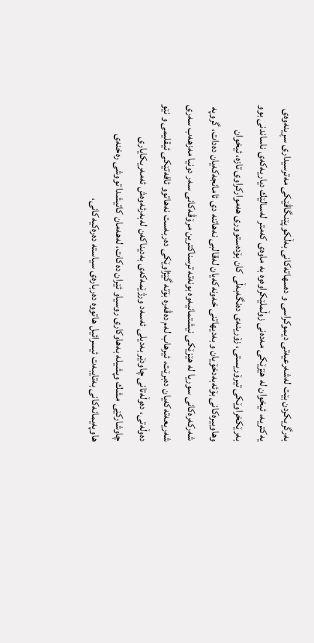به‌رگریكردن بێت له‌شه‌رعیه‌تی دیموكراسی و ده‌سهاته‌كانی به‌ڵكو پێنگاڤێكی مه‌ترسیداری سڕینه‌وه‌ی یه‌كتریه‌، ئیخوان له‌ هێزێكی مه‌ده‌نی زوڵملێكراوه‌وه‌ به‌ ماوه‌ی كه‌متر له‌سالێك دیاریه‌كه‌ی ناساندنی بوو به‌رێكخراوێكی تیرۆریستی، زۆرینه‌ی ده‌نگه‌به‌ڵی كان بۆده‌ستووری هه‌مواركراوی تازه‌، ئیخوان وهاوبیره‌كانی بۆئه‌به‌دخۆیان و به‌دیهاتنی خه‌ونه‌كه‌یان له‌قالبی نه‌هاتنه‌ دی ئامانجه‌كه‌یان ده‌دات، گروپه‌ شه‌ركه‌ره‌كانی سوریا له‌ هێزێكی نیشتمانیه‌وه‌ بونه‌ته‌ ترسناكترین مرۆڤه‌كانی سه‌ر دونیا مه‌زهه‌ب سه‌ری شه‌ریعه‌ته‌كه‌یان ده‌برێت، ئیرهاب له‌م ده‌ڤه‌ره‌ بۆته‌ گێژاوێكی ده‌ربه‌ست نه‌هاتوو ئافه‌تێكی ئیقلیمی و نێو ده‌وڵه‌تی، ده‌وڵه‌تانی چاودێر به‌دیلی ئه‌سه‌د ورژێمه‌كه‌ی به‌دیناكه‌ن له‌به‌رئه‌وه‌ش ئه‌مه‌ریكایاری چاوشاركێی مشك وپشیله‌ به‌هاوكاری روسیاو ئێران ده‌كات، له‌هه‌مان كاتیشدا تووشی ره‌خنه‌ی هاوپه‌یمانه‌كانی به‌تایبه‌ت ئیسرائیل هاتووه‌ ده‌رباره‌ی سیاسته‌ ده‌ره‌كیه‌كانی،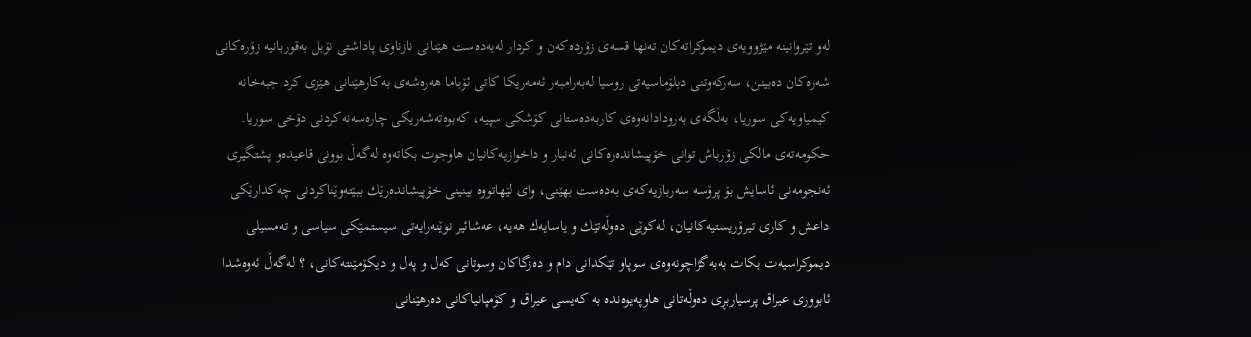له‌و تێروانینه‌ مێژوویه‌ی دیموكراته‌كان ته‌نها قسه‌ی زۆرده‌كه‌ن و كردار له‌به‌ده‌ست هێنانی نازناوی پاداشتی نۆبل به‌قوربانیه‌ زۆره‌كانی شه‌ره‌كان ده‌بینن، سه‌ركه‌وتنی دبلۆماسیه‌تی روسیا له‌به‌رامبه‌ر ئه‌مه‌ریكا كاتی ئۆباما هه‌ره‌شه‌ی به‌كارهێنانی هێزی كرد جبه‌خانه‌ كیمیاویه‌كی سوریا، به‌ڵگه‌ی به‌رودادانه‌وه‌ی كاربه‌ده‌ستانی كۆشكی سپیه‌، كه‌بوه‌ته‌شه‌ریكی چاره‌سه‌نه‌كردنی دۆخی سوریا. حكومه‌ته‌ی مالكی زۆرباش توانی خۆپیشانده‌ره‌كانی ئه‌نبار و داخوازیه‌كانیان هاوجوت بكاته‌وه‌ له‌گه‌ڵ بوونی قاعیده‌و پشتگیری ئه‌نجومه‌نی ئاسایش بۆ پرۆسه‌ سه‌ربازیه‌كه‌ی به‌ده‌ست بهێنی، وای لێهاتووه‌ بینینی خۆپیشانده‌رێك ببێته‌وێناكردنی چه‌كدارێكی داعش و كاری تیرۆریستیه‌كانیان، له‌كوێی ده‌وڵه‌تێك و یاسایه‌ك هه‌یه‌، عه‌شائیر نوێنه‌رایه‌تی سیستمێكی سیاسی و ته‌مسیلی دیموكراسیه‌ت بكات به‌به‌گژاچونه‌وه‌ی سوپاو تێكدانی دام و ده‌زگاكان وسوتانی كه‌ل و په‌ل و دیكۆمێنته‌كانی، ؟ له‌گه‌ڵ ئه‌وه‌شدا ئابووری عیراق پرسیاربڕی ده‌وڵه‌تانی هاوپه‌یوه‌نده‌ به‌ كه‌یسی عیراق و كۆمپانیاكانی ده‌رهێنانی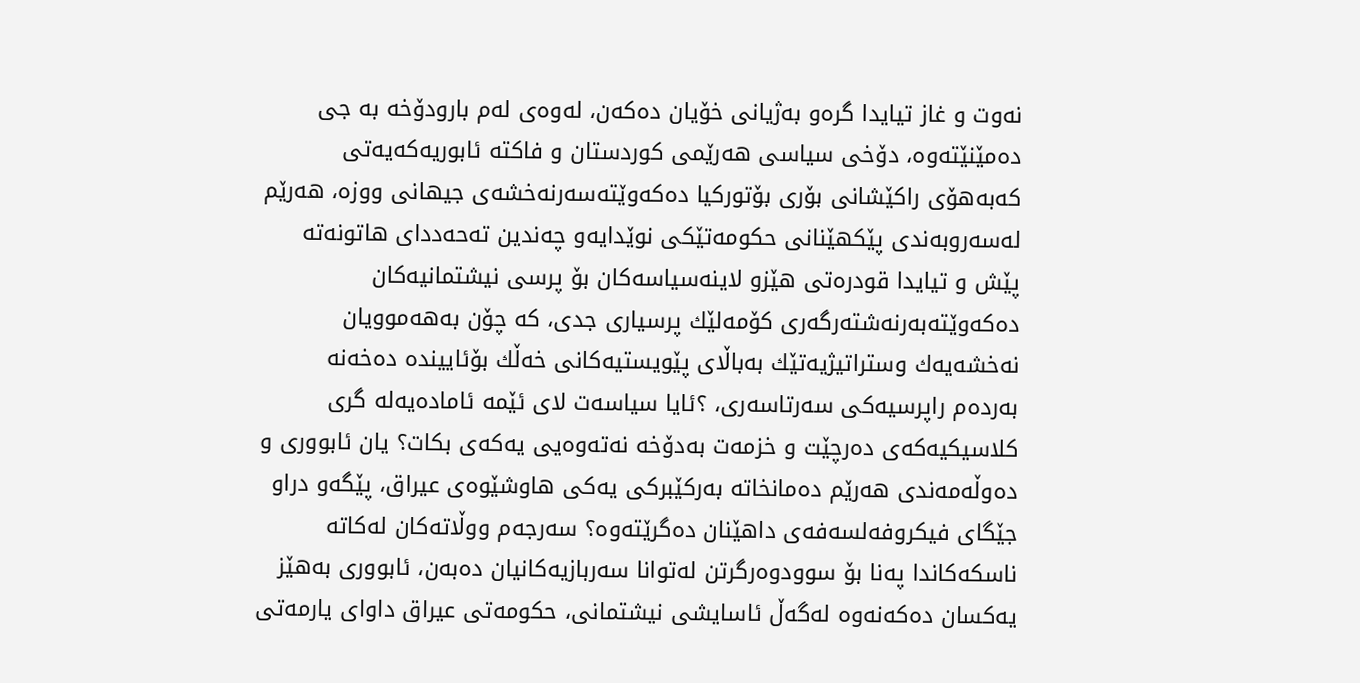نه‌وت و غاز تیایدا گره‌و به‌ژیانی خۆیان ده‌كه‌ن، له‌وه‌ی له‌م بارودۆخه‌ به‌ جی ده‌مێنێته‌وه‌، دۆخی سیاسی هه‌رێمی كوردستان و فاكته‌ ئابوریه‌كه‌یه‌تی كه‌به‌هۆی راكێشانی بۆری بۆتوركیا ده‌كه‌وێته‌سه‌رنه‌خشه‌ی جیهانی ووزه‌، هه‌رێم له‌سه‌روبه‌ندی پێكهێنانی حكومه‌تێكی نوێدایه‌و چه‌ندین ته‌حه‌ددای هاتونه‌ته‌ پێش و تیایدا قودره‌تی هێزو لاینه‌سیاسه‌كان بۆ پرسی نیشتمانیه‌كان ده‌كه‌وێته‌به‌رنه‌شته‌رگه‌ری كۆمه‌لێك پرسیاری جدی، كه‌ چۆن به‌هه‌موویان نه‌خشه‌یه‌ك وستراتیژیه‌تێك به‌باڵای پێویستیه‌كانی خه‌ڵك بۆئایینده‌ ده‌خه‌نه‌ به‌رده‌م راپرسیه‌كی سه‌رتاسه‌ری، ؟ئایا سیاسه‌ت لای ئێمه‌ ئاماده‌یه‌له‌ گری كلاسیكیه‌كه‌ی ده‌رچێت و خزمه‌ت به‌دۆخه‌ نه‌ته‌وه‌یی یه‌كه‌ی بكات؟ یان ئابووری و ده‌وڵه‌مه‌ندی هه‌رێم ده‌مانخاته‌ به‌ركێبركی یه‌كی هاوشێوه‌ی عیراق، پێگه‌و دراو جێگای فیكروفه‌لسه‌فه‌ی داهێنان ده‌گرێته‌وه‌؟ سه‌رجه‌م ووڵاته‌كان له‌كاته‌ ناسكه‌كاندا په‌نا بۆ سوودوه‌رگرتن له‌توانا سه‌ربازیه‌كانیان ده‌به‌ن، ئابووری به‌هێز یه‌كسان ده‌كه‌نه‌وه‌ له‌گه‌ڵ ئاسایشی نیشتمانی، حكومه‌تی عیراق داوای یارمه‌تی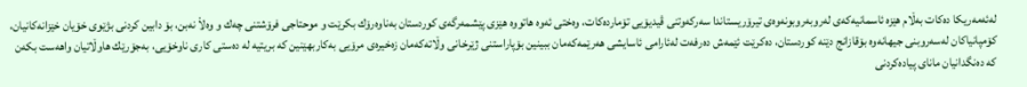له‌ئه‌مه‌ریكا ده‌كات به‌ڵام هێزه‌ ئاسمانیه‌كه‌ی له‌روبه‌روبونه‌وه‌ی تیرۆریستاندا سه‌ركه‌وتنی ڤیدیۆیی تۆمارده‌كات، وه‌ختی ئه‌وه‌ هاتووه‌ هێزی پێشمه‌رگه‌ی كوردستان به‌ناوه‌رۆك بكرێت و موحتاجی فرۆشتنی چه‌ك و وه‌لاْ نه‌بن، بۆ دابین كردنی بژێوی خۆیان خێزانه‌كانیان، كۆمپانیاكان له‌سه‌روبنی جیهانه‌وه‌ بۆقازانج دێنه‌ كوردستان، ده‌كرێت ئێمه‌ش ده‌رفه‌ت له‌ئارامی ئاسایشی هه‌رێمه‌كه‌مان ببینین بۆپاراستنی ژێرخانی وڵاته‌كه‌مان زه‌خیره‌ی مرۆیی به‌كاربهێنین كه‌ بریتیه‌ له‌ ده‌ستی كاری ناوخۆیی، به‌جۆرێك هاوڵاتیان واهه‌ست بكه‌ن كه‌ ده‌نگدانیان مانای پیاده‌كردنی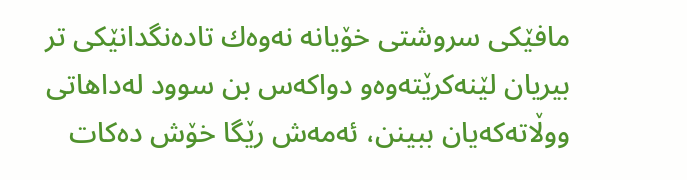مافێكی سروشتی خۆیانه‌ نه‌وه‌ك تاده‌نگدانێكی تر بیریان لێنه‌كرێته‌وه‌و دواكه‌س بن سوود له‌داهاتی ووڵاته‌كه‌یان ببینن، ئه‌مه‌ش رێگا خۆش ده‌كات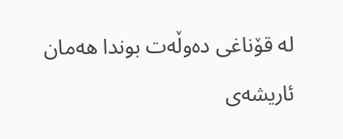له‌ قۆناغی ده‌وڵه‌ت بوندا هه‌مان ئاریشه‌ی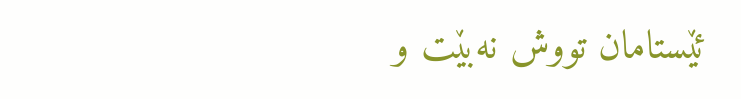ئێستامان تووش نه‌بێت و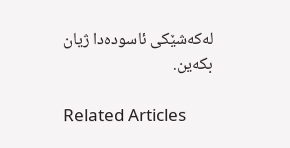له‌كه‌شێكی ئاسوده‌دا ژیان بكه‌ین.

Related Articles